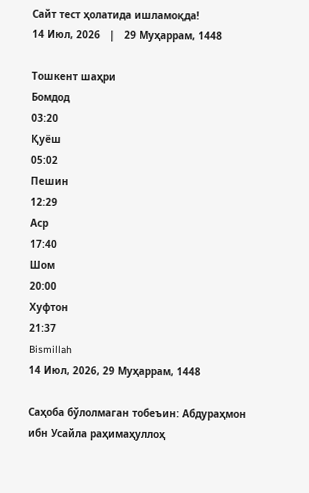Сайт тест ҳолатида ишламоқда!
14 Июл, 2026   |   29 Муҳаррам, 1448

Тошкент шаҳри
Бомдод
03:20
Қуёш
05:02
Пешин
12:29
Аср
17:40
Шом
20:00
Хуфтон
21:37
Bismillah
14 Июл, 2026, 29 Муҳаррам, 1448

Саҳоба бўлолмаган тобеъин: Абдураҳмон ибн Усайла раҳимаҳуллоҳ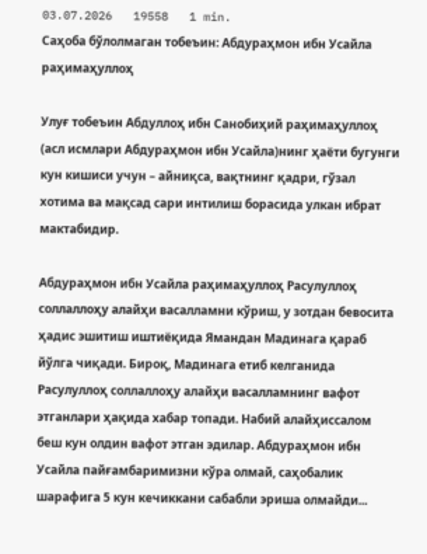03.07.2026   19558   1 min.
Саҳоба бўлолмаган тобеъин: Абдураҳмон ибн Усайла раҳимаҳуллоҳ

Улуғ тобеъин Абдуллоҳ ибн Санобиҳий раҳимаҳуллоҳ (асл исмлари Абдураҳмон ибн Усайла)нинг ҳаёти бугунги кун кишиси учун – айниқса, вақтнинг қадри, гўзал хотима ва мақсад сари интилиш борасида улкан ибрат мактабидир.

Абдураҳмон ибн Усайла раҳимаҳуллоҳ Расулуллоҳ соллаллоҳу алайҳи васалламни кўриш, у зотдан бевосита ҳадис эшитиш иштиёқида Ямандан Мадинага қараб йўлга чиқади. Бироқ, Мадинага етиб келганида Расулуллоҳ соллаллоҳу алайҳи васалламнинг вафот этганлари ҳақида хабар топади. Набий алайҳиссалом беш кун олдин вафот этган эдилар. Абдураҳмон ибн Усайла пайғамбаримизни кўра олмай, саҳобалик шарафига 5 кун кечиккани сабабли эриша олмайди...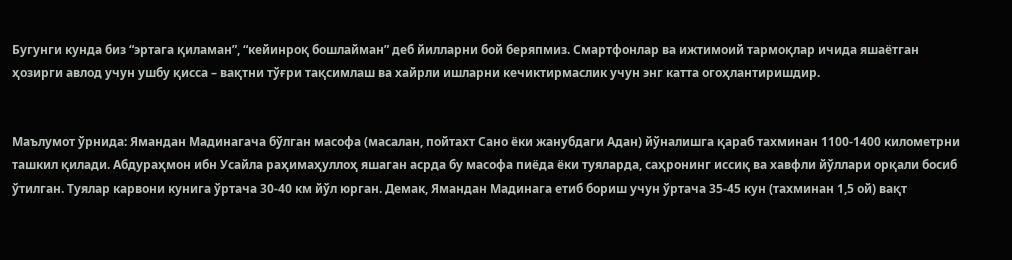Бугунги кунда биз “эртага қиламан”, “кейинроқ бошлайман” деб йилларни бой беряпмиз. Смартфонлар ва ижтимоий тармоқлар ичида яшаётган ҳозирги авлод учун ушбу қисса – вақтни тўғри тақсимлаш ва хайрли ишларни кечиктирмаслик учун энг катта огоҳлантиришдир.


Маълумот ўрнида: Ямандан Мадинагача бўлган масофа (масалан, пойтахт Сано ёки жанубдаги Адан) йўналишга қараб тахминан 1100-1400 километрни ташкил қилади. Абдураҳмон ибн Усайла раҳимаҳуллоҳ яшаган асрда бу масофа пиёда ёки туяларда, cаҳронинг иссиқ ва хавфли йўллари орқали босиб ўтилган. Туялар карвони кунига ўртача 30-40 км йўл юрган. Демак, Ямандан Мадинага етиб бориш учун ўртача 35-45 кун (тахминан 1,5 ой) вақт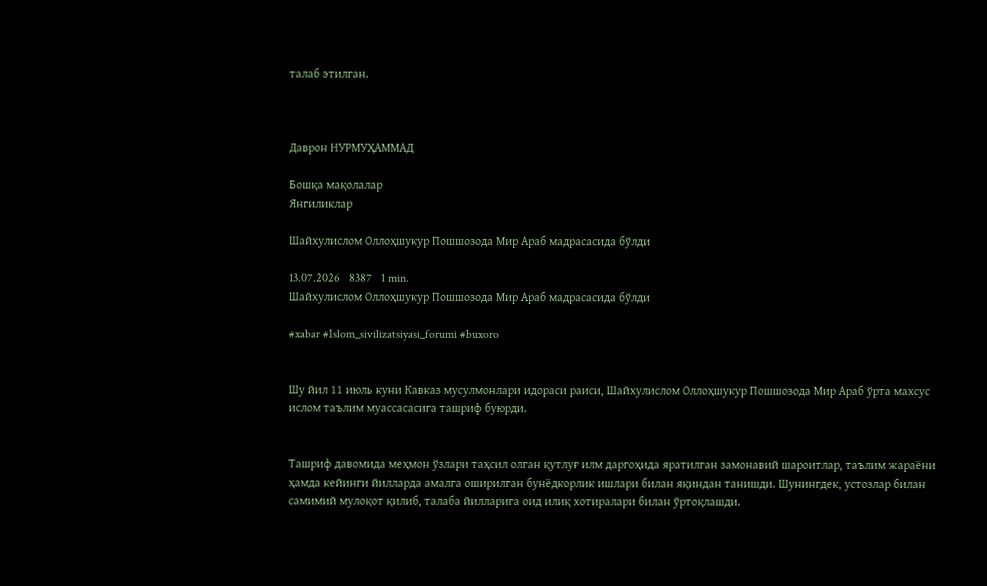талаб этилган.



Даврон НУРМУҲАММАД

Бошқа мақолалар
Янгиликлар

Шайхулислом Оллоҳшукур Пошшозода Мир Араб мадрасасида бўлди

13.07.2026   8387   1 min.
Шайхулислом Оллоҳшукур Пошшозода Мир Араб мадрасасида бўлди

#xabar #Islom_sivilizatsiyasi_forumi #buxoro


Шу йил 11 июль куни Кавказ мусулмонлари идораси раиси, Шайхулислом Оллоҳшукур Пошшозода Мир Араб ўрта махсус ислом таълим муассасасига ташриф буюрди.


Ташриф давомида меҳмон ўзлари таҳсил олган қутлуғ илм даргоҳида яратилган замонавий шароитлар, таълим жараёни ҳамда кейинги йилларда амалга оширилган бунёдкорлик ишлари билан яқиндан танишди. Шунингдек, устозлар билан самимий мулоқот қилиб, талаба йилларига оид илиқ хотиралари билан ўртоқлашди.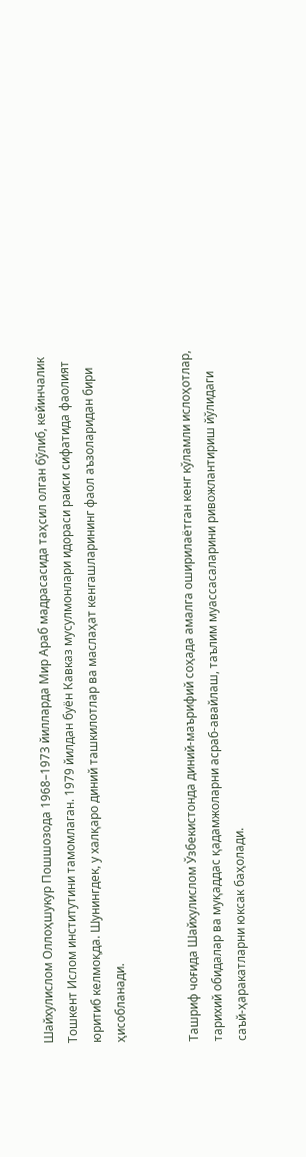Шайхулислом Оллоҳшукур Пошшозода 1968–1973 йилларда Мир Араб мадрасасида таҳсил олган бўлиб, кейинчалик Тошкент Ислом институтини тамомлаган. 1979 йилдан буён Кавказ мусулмонлари идораси раиси сифатида фаолият юритиб келмоқда. Шунингдек, у халқаро диний ташкилотлар ва маслаҳат кенгашларининг фаол аъзоларидан бири ҳисобланади.


Ташриф чоғида Шайхулислом Ўзбекистонда диний-маърифий соҳада амалга оширилаётган кенг кўламли ислоҳотлар, тарихий обидалар ва муқаддас қадамжоларни асраб-авайлаш, таълим муассасаларини ривожлантириш йўлидаги саъй-ҳаракатларни юксак баҳолади.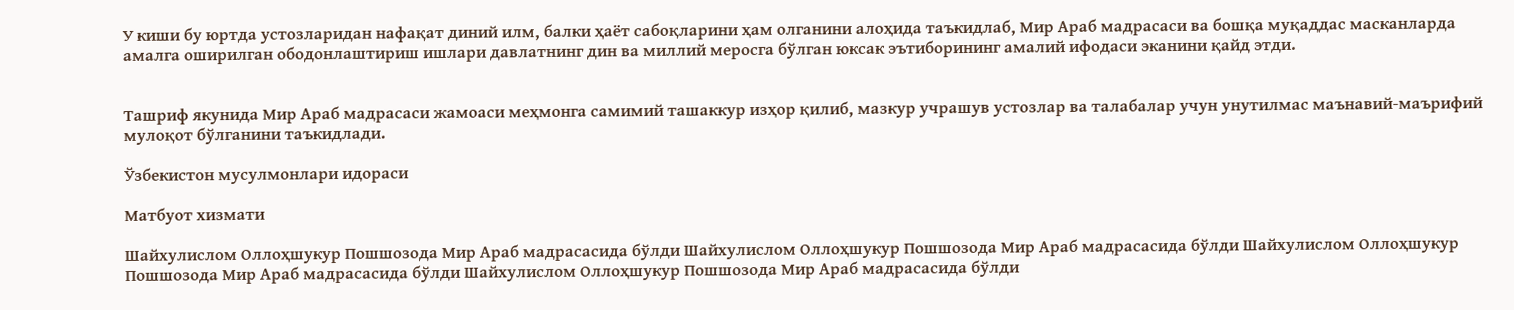У киши бу юртда устозларидан нафақат диний илм, балки ҳаёт сабоқларини ҳам олганини алоҳида таъкидлаб, Мир Араб мадрасаси ва бошқа муқаддас масканларда амалга оширилган ободонлаштириш ишлари давлатнинг дин ва миллий меросга бўлган юксак эътиборининг амалий ифодаси эканини қайд этди.


Ташриф якунида Мир Араб мадрасаси жамоаси меҳмонга самимий ташаккур изҳор қилиб, мазкур учрашув устозлар ва талабалар учун унутилмас маънавий-маърифий мулоқот бўлганини таъкидлади.

Ўзбекистон мусулмонлари идораси

Матбуот хизмати

Шайхулислом Оллоҳшукур Пошшозода Мир Араб мадрасасида бўлди Шайхулислом Оллоҳшукур Пошшозода Мир Араб мадрасасида бўлди Шайхулислом Оллоҳшукур Пошшозода Мир Араб мадрасасида бўлди Шайхулислом Оллоҳшукур Пошшозода Мир Араб мадрасасида бўлди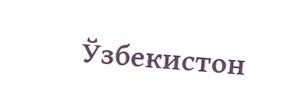Ўзбекистон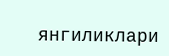янгиликлари